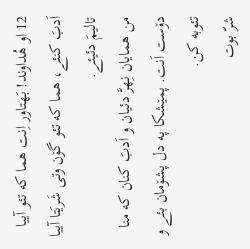12 او هُداوند! بَهتاور اِنت هما که تئو آییا اَدبَ کنئے، هما که تئو گۆن وتی شَریَتا آییا تالیمَ دئیئے.
من همایان نِهرَّ دئیان و اَدبَ کنان که منا دۆست اَنت. پمێشکا په دل پشۆمان بئے و تئوبه کن.
شرّ بوت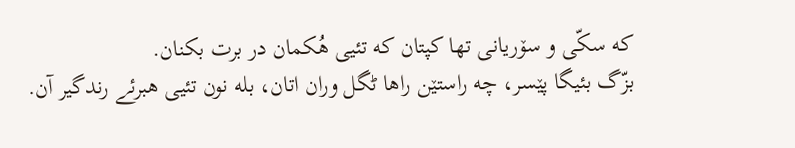که سکّی و سۆریانی تها کپتان که تئیی هُکمان در برت بکنان.
بزّگ بئیگا پێسر، چه راستێن راها ٹگل وران اتان، بله نون تئیی هبرئے رندگیر آن.